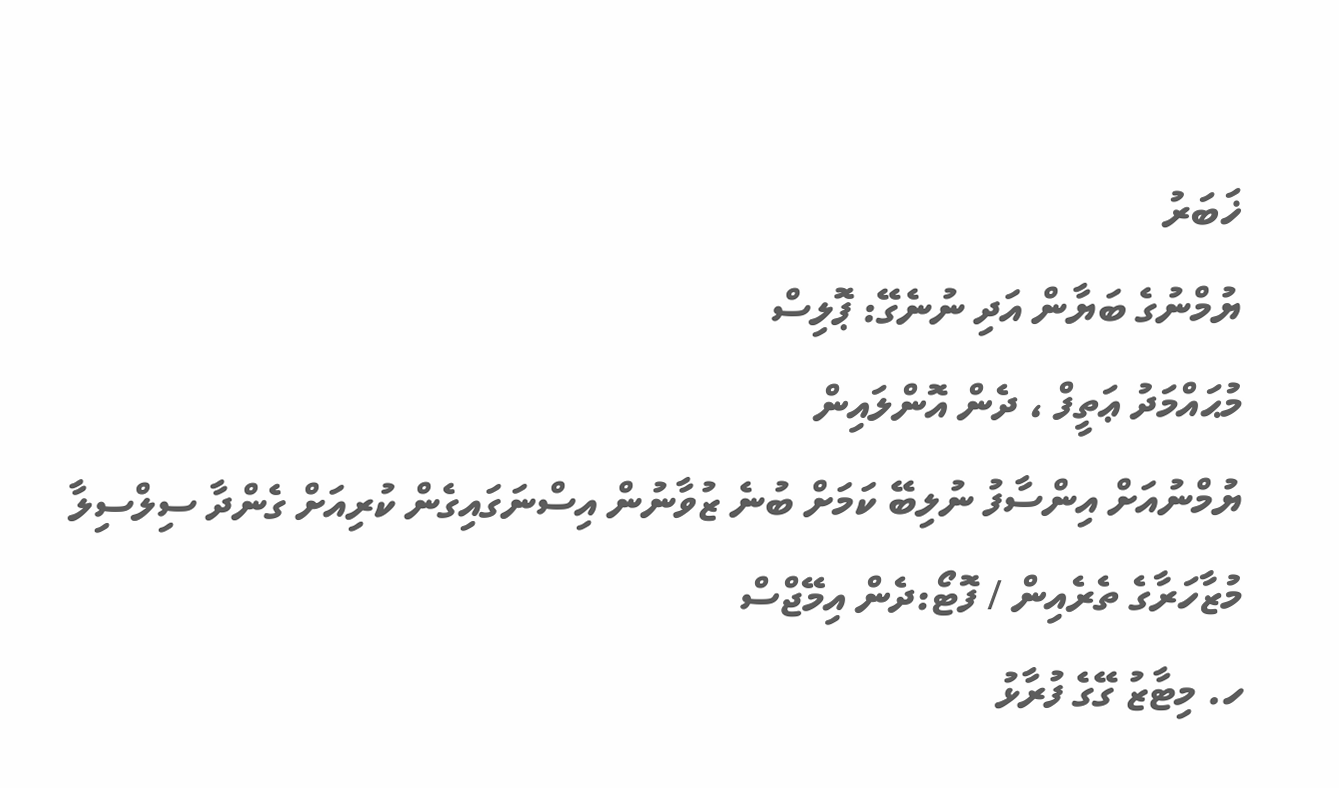ޚަބަރު
ޔުމްނުގެ ބަޔާން އަދި ނުނެގޭ: ޕޮލިސް
މުޙައްމަދު ޢަތީފް ، ދެން އޮންލައިން
ޔުމްނުއަށް އިންސާފު ނުލިބޭ ކަމަށް ބުނެ ޒުވާނުން އިސްނަގައިގެން ކުރިއަށް ގެންދާ ސިލްސިލާ މުޒާހަރާގެ ތެރެއިން / ފޮޓޯ:ދެން އިމޭޖްސް
ހ. މިޓާޒު ގޭގެ ފުރާޅު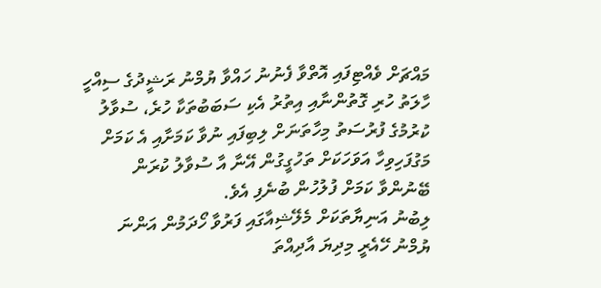މައްޗަށް ވެއްޓިފައި އޮތްވާ ފެނުނު ހައްވާ ޔުމްނު ރަޝީދުގެ ސިއްހީ ހާލަތު ހުރި ގޮތުންނާއި އިތުރު އެކި ސަބަބުތަކާ ހުރެ، ސުވާލު ކުރުމުގެ ފުރުސަތު މިހާތަނަށް ލިބިފައި ނުވާ ކަމަށާއި އެ ކަމަށް މަގުފަހިވިހާ އަވަހަކަށް ތަހުގީގުން އޭނާ އާ ސުވާލު ކުރަން ބޭނުންވާ ކަމަށް ފުލުހުން ބުނެފި އެވެ.
ލިބުނު އަނިޔާތަކަށް މެލޭޝިއާގައި ފަރުވާ ހޯދަމުން އަންނަ ޔުމްނު ހޭއެރީ މިދިޔަ އާދިއްތަ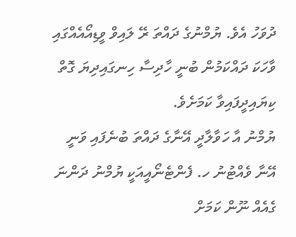ދުވަހު އެވެ. ޔުމްނުގެ ދައްތަ ރޭ ލައިވް ވީޑިއޯއެއްގައި ވާހަކަ ދައްކަމުން ބުނީ ހާދިސާ ހިނގައިދިޔަ ގޮތް ކިޔައިދީފައިވާ ކަމަށެވެ.
ޔުމްނު އާ ހަވާލާދީ އޭނާގެ ދައްތަ ބުނެފައި ވަނީ އޭނާ ވެއްޓުނު ހ. ފެންޓެނޯއީއަކީ ޔުމްނު ދަންނަ ގެއެއް ނޫން ކަމަށް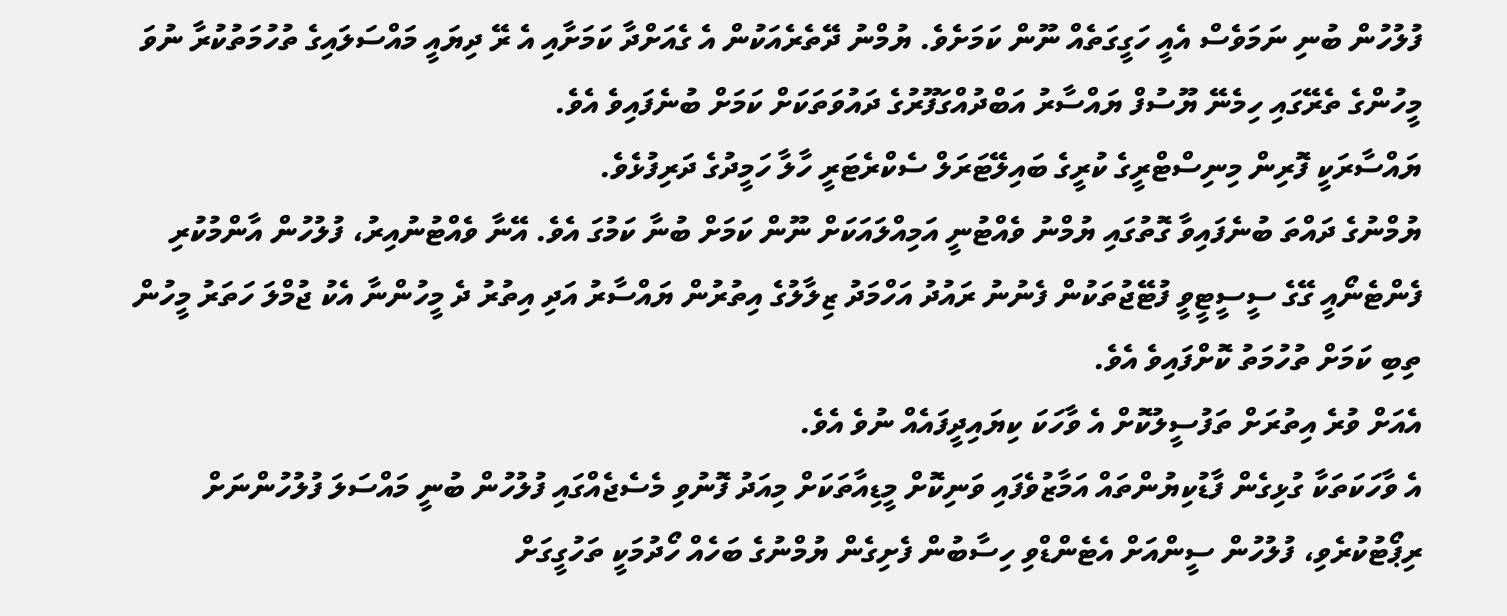ފުލުހުން ބުނި ނަމަވެސް އެއީ ހަގީގަތެއް ނޫން ކަމަށެވެ. ޔުމްނު ދޭތެރެއަކުން އެ ގެއަށްދާ ކަމަށާއި އެ ރޭ ދިޔައީ މައްސަލައިގެ ތުހުމަތުކުރާ ނުވަ މީހުންގެ ތެރޭގައި ހިމެނޭ ޔޫސުފް ޔައްސާރު އަބްދުއްގަފޫރުގެ ދައުވަތަކަށް ކަމަށް ބުނެފައިވެ އެވެ.
ޔައްސާރަކީ ފޮރިން މިނިސްޓްރީގެ ކުރީގެ ބައިލޭޓަރަލް ސެކްރެޓަރީ ހާލާ ހަމީދުގެ ދަރިފުޅެވެ.
ޔުމްނުގެ ދައްތަ ބުނެފައިވާ ގޮތުގައި ޔުމްނު ވެއްޓުނީ އަމިއްލައަކަށް ނޫން ކަމަށް ބުނާ ކަމުގަ އެވެ. އޭނާ ވެއްޓުނުއިރު، ފުލުހުން އާންމުކުރި ފެންޓެނޯއީ ގޭގެ ސީސީޓީވީ ފުޓޭޖުތަކުން ފެނުނު ރައުދު އަހްމަދު ޒިލާލުގެ އިތުރުން ޔައްސާރު އަދި އިތުރު ދެ މީހުންނާ އެކު ޖުމްލަ ހަތަރު މީހުން ތިބި ކަމަށް ތުހުމަތު ކޮށްފައިވެ އެވެ.
އެއަށް ވުރެ އިތުރަށް ތަފުސީލުކޮށް އެ ވާހަކަ ކިޔައިދީފައެއް ނުވެ އެވެ.
އެ ވާހަކަތަކާ ގުޅިގެން ފާޑުކިޔުންތައް އަމާޒުވެފައި ވަނިކޮށް މީޑިއާތަކަށް މިއަދު ފޮނުވި މެސެޖެއްގައި ފުލުހުން ބުނީ މައްސަލަ ފުލުހުންނަށް ރިޕޯޓުކުރެވި، ފުލުހުން ސީންއަށް އެޓެންޑްވި ހިސާބުން ފެށިގެން ޔުމްނުގެ ބަހެއް ހޯދުމަކީ ތަހުގީގަށް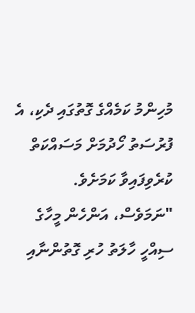މުހިންމު ކަމެއްގެ ގޮތުގައި ދެކި، އެ ފުރުސަތު ހޯދުމަށް މަސައްކަތް ކުރެވިފައިވާ ކަމަށެވެ.
"ނަމަވެސް، އަންހެން މީހާގެ ސިއްހީ ހާލަތު ހުރި ގޮތުންނާއި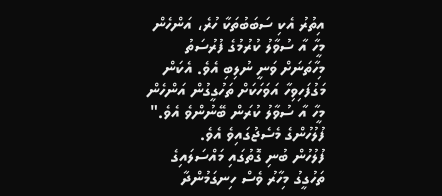އިތުރު އެކި ސަބަބުތަކާ ހުރެ، އަންހެން މީހާ އާ ސުވާލު ކުރުމުގެ ފުރުސަތު މިހާތަނަށް ވަނީ ނުލިބި އެވެ. އެކަން މަގުފަހިވިހާ އަވަހަކަށް ތަހުގީގުން އަންހެން މީހާ އާ ސުވާލު ކުރަން ބޭނުންވެ އެވެ." ފުލުހުންގެ މެސެޖުގައިވެ އެވެ.
ފުލުހުން ބުނި ގޮތުގައި މައްސަލައިގެ ތަހުގީގު މިހާރު ވެސް ހިނގަމުންދާ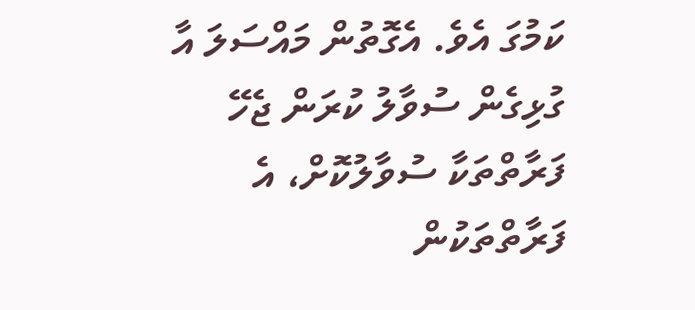ކަމުގަ އެވެ. އެގޮތުން މައްސަލަ އާ ގުޅިގެން ސުވާލު ކުރަން ޖެހޭ ފަރާތްތަކާ ސުވާލުކޮށް، އެ ފަރާތްތަކުން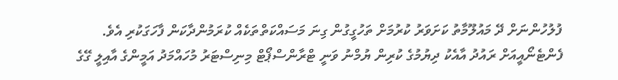ފުލުހުންނަށް ދޭ މައުލޫމާތު ކަށަވަރު ކުރުމަށް ތަހުގީގުން ގިނަ މަސައްކަތްތަކެއް ކުރަމުންދާކަން ފާހަގަކުރި އެވެ.
ފެންޓެނޯއީއަށް ރައުދު އާއެކު ދިޔުމުގެ ކުރިން ޔުމްނު ވަނީ ޓްރާންސްޕޯޓް މިނިސްޓަރު މުހައްމަދު އަމީންގެ އާއިލީ ގޭގެ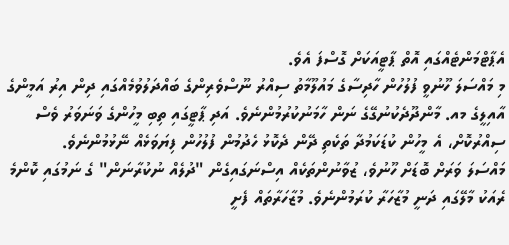އެޕާޓްމަންޓެއްގައި އޮތް ޕާޓީއަކަށް ގޮސްފަ އެވެ.
މި މައްސަލަ ހޫނުވީ ފުލުހުން ހާދިސާގެ މައުލޫމާތު ސިއްރު ނޫސްވެރިންގެ ބައްދަލުވުމެއްގައި ދިން އިރު އަމީންގެ އާއިލީގެ މއ. މާންދޫދެކުނުގޭގެ ނަން ހާމަނުކުރުމުންނެވެ. އަދި ޕާޓީގައި ތިބި މީހުންގެ ވަނަވަރު ވެސް ސިއްރުކޮށް، އެ މީހުން ކުޑަކަމުދާ ތަކެތި ދޭން ދެކޮޅު ހެދުމުން ފުލުހުން ފިޔަވަޅެއް ނޭޅުމުންނެވެ.
މައްސަލަ ވަރަށް ބޮޑަށް ހޫނުވެ، ޒުވާނުންތަކެއް އިސްނަގައިގެން "ދުލެއް ނުކުރާނަން" ގެ ނަމުގައި ކޮންމެ ރެއަކު މާލޭގައި ދަނީ މުޒާހަރާ ކުރަމުންނެވެ. މުޒާހަރާތައް ފެށީ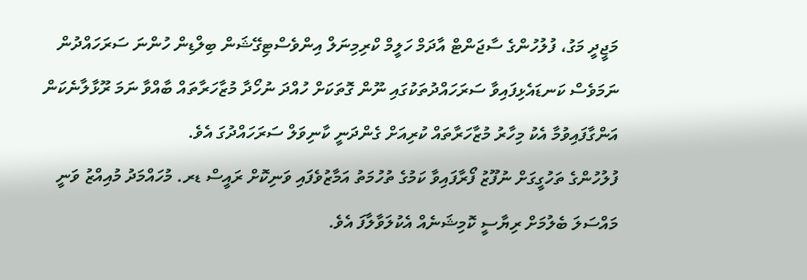މަޖީދީ މަގު، ފުލުހުންގެ ސާޖަންޓް އާދަމް ހަލީމް ކްރިމިނަލް އިންވެސްޓިގޭޝަން ބިލްޑިން ހުންނަ ސަރަހައްދުން ނަމަވެސް ކަނޑައެޅިފައިވާ ސަރަހައްދުތަކުގައި ނޫން ގޮތަކަށް ހުއްދަ ނުހޯދާ މުޒާހަރާތައް ބާއްވާ ނަމަ ރޫޅާލާނެކަން އަންގާފައިވުމާ އެކު މިހާރު މުޒާހަރާތައް ކުރިއަށް ގެންދަނީ ކާނިވަލް ސަރަހައްދުގަ އެވެ.
ފުލުހުންގެ ތަހުގީގަށް ނުފޫޒު ފޯރާފައިވާ ކަމުގެ ތުހުމަތު އަމާޒުވެފައި ވަނިކޮށް ރައީސް ޑރ. މުހައްމަދު މުއިއްޒު ވަނީ މައްސަލަ ބެލުމަށް ރިޔާސީ ކޮމިޝަނެއް އެކުލަވާލާފަ އެވެ.